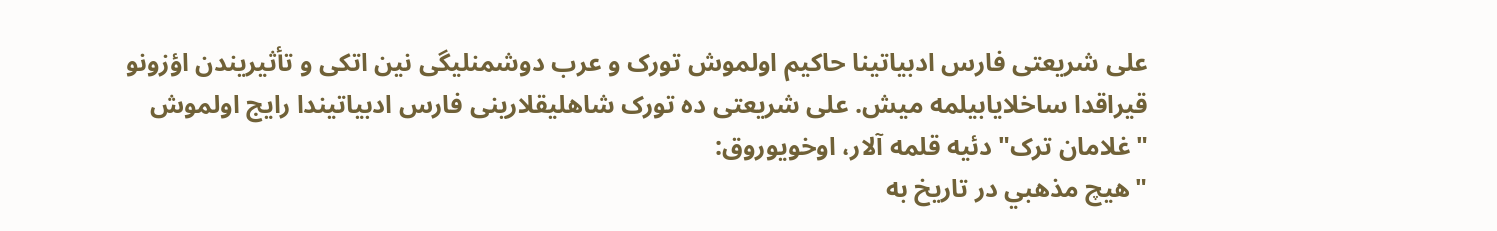علی شریعتی فارس ادبیاتینا حاکیم اولموش تورک و عرب دوشمنلیگی نین اتکی و تأثیریندن اؤزونو قیراقدا ساخلایابیلمه میش. علی شریعتی ده تورک شاهلیقلارینی فارس ادبیاتیندا رایج اولموش "غلامان ترک" دئیه قلمه آلار، اوخویوروق:
"هيچ مذهبي در تاريخ به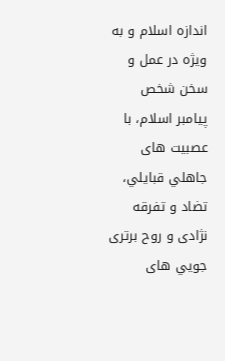اندازه اسلام و به ويژه در عمل و سخن شخص پيامبر اسلام، با عصبيت های جاهلي قبايلي، تضاد و تفرقه نژادی و روح برتری جويي های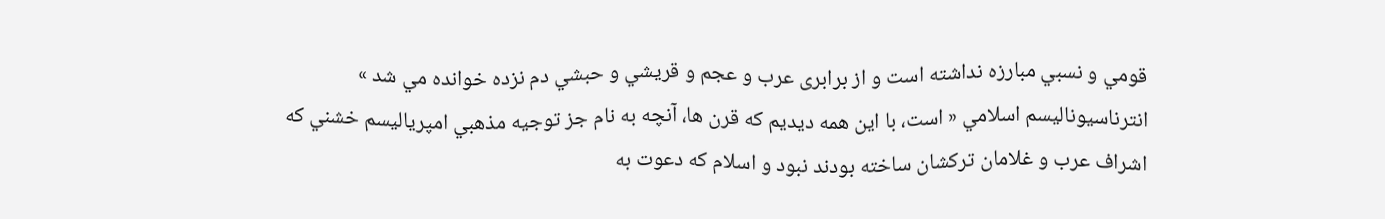قومي و نسبي مبارزه نداشته است و از برابری عرب و عجم و قريشي و حبشي دم نزده خوانده مي شد » انترناسيوناليسم اسلامي « است، با اين همه ديديم که قرن ها، آنچه به نام جز توجيه مذهبي امپرياليسم خشني که اشراف عرب و غلامان ترکشان ساخته بودند نبود و اسلام که دعوت به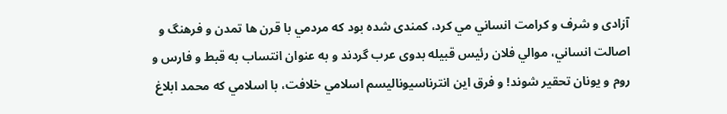آزادی و شرف و کرامت انساني مي کرد، کمندی شده بود که مردمي با قرن ها تمدن و فرهنگ و اصالت انساني، موالي فلان رئيس قبيله بدوی عرب گردند و به عنوان انتساب به قبط و فارس و روم و يونان تحقير شوند! و فرق اين انترناسيوناليسم اسلامي خلافت، با اسلامي که محمد ابلاغ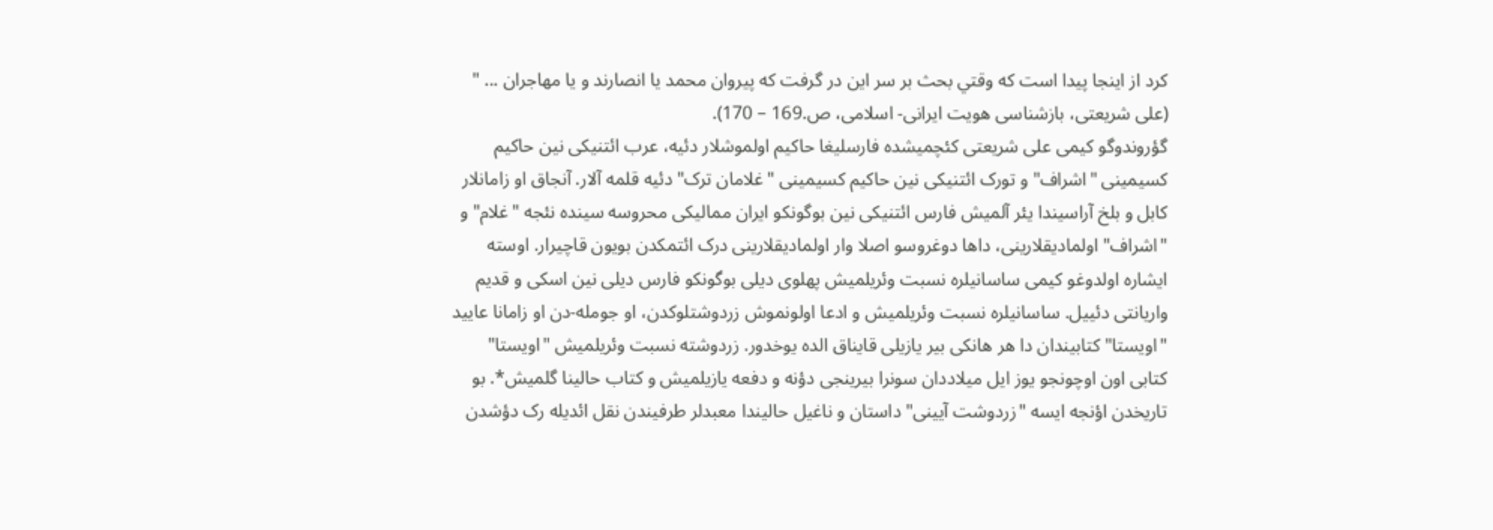کرد از اينجا پيدا است که وقتي بحث بر سر اين در گرفت که پيروان محمد يا انصارند و يا مهاجران ... " (علی شریعتی، بازشناسی هویت ایرانی- اسلامی، ص.169 – 170).
گؤروندوگو کیمی علی شریعتی کئچمیشده فارسلیغا حاکیم اولموشلار دئیه، عرب ائتنیکی نین حاکیم کسیمینی "اشراف" و تورک ائتنیکی نین حاکیم کسیمینی "غلامان ترک" دئیه قلمه آلار. آنجاق او زامانلار کابل و بلخ آراسیندا یئر آلمیش فارس ائتنیکی نین بوگونکو ایران ممالیکی محروسه سینده نئجه "غلام" و "اشراف" اولمادیقلارینی، داها دوغروسو اصلا وار اولمادیقلارینی درک ائتمکدن بویون قاچیرار. اوسته ایشاره اولدوغو کیمی ساسانیلره نسبت وئریلمیش پهلوی دیلی بوگونکو فارس دیلی نین اسکی و قدیم واریانتی دئییل. ساسانیلره نسبت وئریلمیش و ادعا اولونموش زردوشتلوکدن، او جومله-دن او زامانا عایید "اویستا" کتابیندان دا هر هانکی بیر یازیلی قایناق الده یوخدور. زردوشته نسبت وئریلمیش "اویستا" کتابی اون اوچونجو یوز ایل میلاددان سونرا بیرینجی دؤنه و دفعه یازیلمیش و کتاب حالینا گلمیش*. بو تاریخدن اؤنجه ایسه "زردوشت آیینی" داستان و ناغیل حالیندا معبدلر طرفیندن نقل ائدیله رک دؤشدن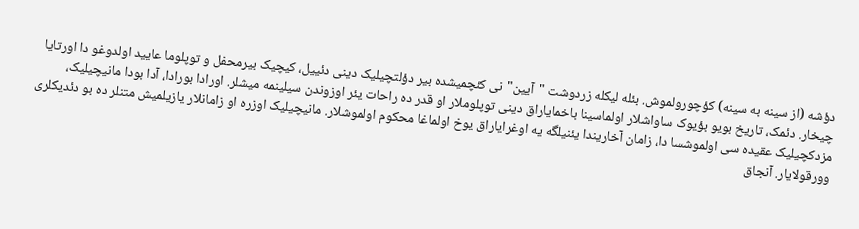دؤشه (از سینه به سینه) کؤچورولموش. بئله لیکله زردوشت "آیین"نی کئچمیشده بیر دؤلتچیلیک دینی دئییل، کیچیک بیرمحفل و توپلوما عایید اولدوغو دا اورتایا چیخار. دئمک، تاریخ بویو بؤیوک ساواشلار اولماسینا باخمایاراق دینی توپلوملار او قدر ده راحات یئر اوزوندن سیلینمه میشلر. اورادا بورادا، آدا بودا مانیچیلیک، مزدکچیلیک عقیده سی اولموشسا دا، زامان آخاریندا یئنیلگه یه اوغرایاراق یوخ اولماغا محکوم اولموشلار. مانیچیلیک اوزره او زامانلار یازیلمیش متنلر ده بو دئدیکلری وورقولایار. آنجاق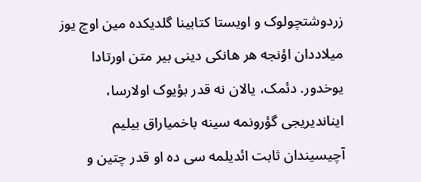زردوشتچولوک و اویستا کتابینا گلدیکده مین اوچ یوز میلاددان اؤنجه هر هانکی دینی بیر متن اورتادا یوخدور. دئمک، یالان نه قدر بؤیوک اولارسا، ایناندیریجی گؤرونمه سینه باخمیاراق بیلیم آچیسیندان ثابت ائدیلمه سی ده او قدر چتین و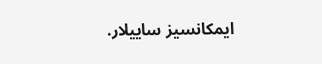ایمکانسیز ساییلار.